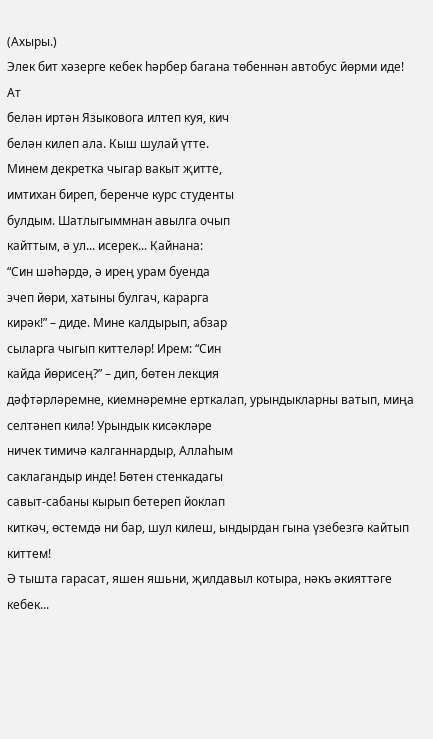(Ахыры.)
Элек бит хәзерге кебек һәрбер багана төбеннән автобус йөрми иде! Ат
белән иртән Языковога илтеп куя, кич
белән килеп ала. Кыш шулай үтте.
Минем декретка чыгар вакыт җитте,
имтихан биреп, беренче курс студенты
булдым. Шатлыгыммнан авылга очып
кайттым, ә ул... исерек... Кайнана:
“Син шәһәрдә, ә ирең урам буенда
эчеп йөри, хатыны булгач, карарга
кирәк!” – диде. Мине калдырып, абзар
сыларга чыгып киттеләр! Ирем: “Син
кайда йөрисең?” – дип, бөтен лекция
дәфтәрләремне, киемнәремне ерткалап, урындыкларны ватып, миңа
селтәнеп килә! Урындык кисәкләре
ничек тимичә калганнардыр, Аллаһым
саклагандыр инде! Бөтен стенкадагы
савыт-сабаны кырып бетереп йоклап
киткәч, өстемдә ни бар, шул килеш, ындырдан гына үзебезгә кайтып киттем!
Ә тышта гарасат, яшен яшьни, җилдавыл котыра, нәкъ әкияттәге кебек...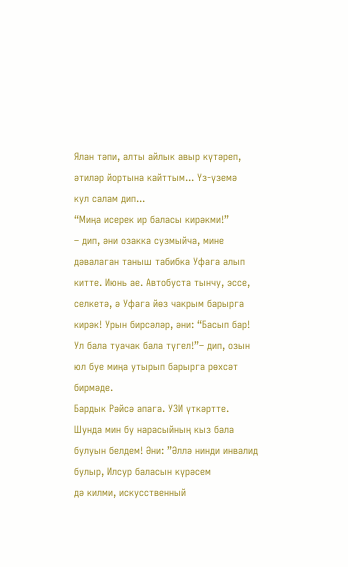Ялан тәпи, алты айлык авыр күтәреп,
әтиләр йортына кайттым... Үз-үземә
кул салам дип...
“Миңа исерек ир баласы кирәкми!”
– дип, әни озакка сузмыйча, мине
дәвалаган таныш табибка Уфага алып
китте. Июнь ае. Автобуста тынчу, эссе,
селкетә, ә Уфага йөз чакрым барырга
кирәк! Урын бирсәләр, әни: “Басып бар!
Ул бала туачак бала түгел!”– дип, озын
юл буе миңа утырып барырга рөхсәт
бирмәде.
Бардык Рәйсә апага. УЗИ үткәртте.
Шунда мин бу нарасыйның кыз бала
булуын белдем! Әни: ”Әллә нинди инвалид булыр, Илсур баласын күрәсем
дә килми, искусственный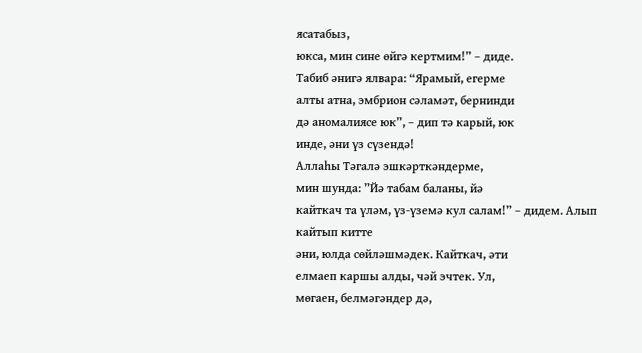ясатабыз,
юкса, мин сине өйгә кертмим!” – диде.
Табиб әнигә ялвара: “Ярамый, егерме
алты атна, эмбрион сәламәт, бернинди
дә аномалиясе юк”, – дип тә карый, юк
инде, әни үз сүзендә!
Аллаһы Тәгалә эшкәрткәндерме,
мин шунда: ”Йә табам баланы, йә
кайткач та үләм, үз-үземә кул салам!” – дидем. Алып кайтып китте
әни, юлда сөйләшмәдек. Кайткач, әти
елмаеп каршы алды, чәй эчтек. Ул,
мөгаен, белмәгәндер дә,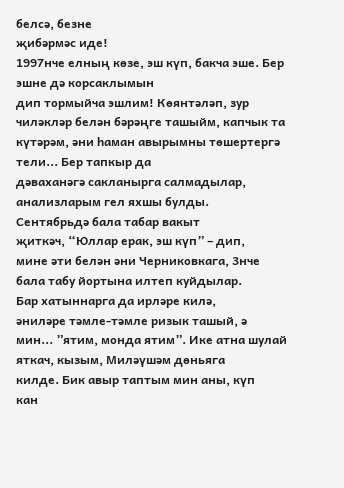белсә, безне
җибәрмәс иде!
1997нче елның көзе, эш күп, бакча эше. Бер эшне дә корсаклымын
дип тормыйча эшлим! Көянтәләп, зур
чиләкләр белән бәрәңге ташыйм, капчык та күтәрәм, әни һаман авырымны төшертергә тели... Бер тапкыр да
дәваханәгә сакланырга салмадылар,
анализларым гел яхшы булды.
Сентябрьдә бала табар вакыт
җиткәч, “Юллар ерак, эш күп” – дип,
мине әти белән әни Черниковкага, 3нче
бала табу йортына илтеп куйдылар.
Бар хатыннарга да ирләре килә,
әниләре тәмле-тәмле ризык ташый, ә
мин... ”ятим, монда ятим”. Ике атна шулай яткач, кызым, Миләүшәм дөньяга
килде. Бик авыр таптым мин аны, күп
кан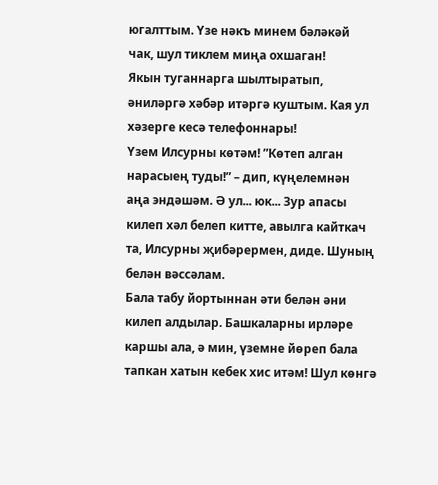югалттым. Үзе нәкъ минем бәләкәй
чак, шул тиклем миңа охшаган!
Якын туганнарга шылтыратып,
әниләргә хәбәр итәргә куштым. Кая ул
хәзерге кесә телефоннары!
Үзем Илсурны көтәм! ”Көтеп алган
нарасыең туды!” – дип, күңелемнән
аңа эндәшәм. Ә ул... юк... Зур апасы
килеп хәл белеп китте, авылга кайткач
та, Илсурны җибәрермен, диде. Шуның
белән вәссәлам.
Бала табу йортыннан әти белән әни
килеп алдылар. Башкаларны ирләре
каршы ала, ә мин, үземне йөреп бала
тапкан хатын кебек хис итәм! Шул көнгә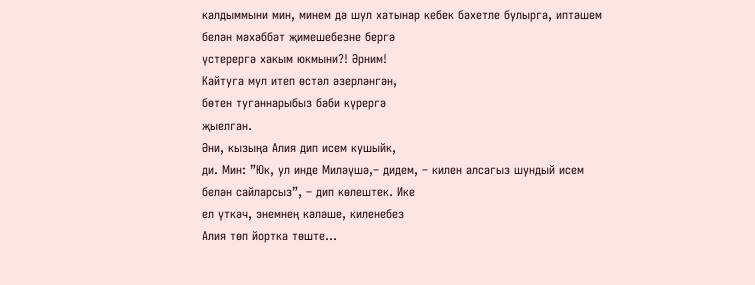калдыммыни мин, минем дә шул хатынар кебек бәхетле булырга, иптәшем
белән мәхәббәт җимешебезне бергә
үстерергә хакым юкмыни?! Әрним!
Кайтуга мул итеп өстәл әзерләнгән,
бөтен туганнарыбыз бәби күрергә
җыелган.
Әни, кызыңа Алия дип исем кушыйк,
ди. Мин: ”Юк, ул инде Миләүшә,– дидем, – килен алсагыз шундый исем
белән сайларсыз”, – дип көлештек. Ике
ел үткәч, энемнең кәләше, киленебез
Алия төп йортка төште...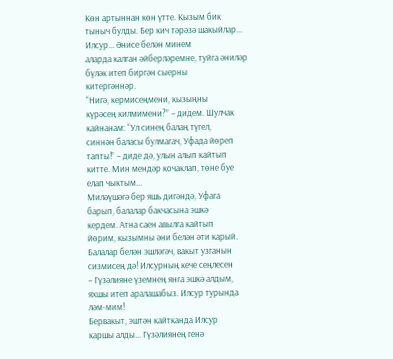Көн артыннан көн үтте. Кызым бик
тыныч булды. Бер кич тәрәзә шакыйлар... Илсур... Әнисе белән минем
аларда калган әйберләремне, туйга әниләр бүләк итеп биргән сыерны
китергәннәр.
“Нигә, кермисеңмени, кызыңны
күрәсең килмимени?” – дидем. Шулчак
кайнанам: “Ул синең балаң түгел,
синнән баласы булмагач, Уфада йөреп
тапты!” – диде дә, улын алып кайтып
китте. Мин мендәр кочаклап, төне буе
елап чыктым...
Миләүшәгә бер яшь дигәндә, Уфага
барып, балалар бакчасына эшкә
кердем. Атна саен авылга кайтып
йөрим, кызымны әни белән әти карый.
Балалар белән эшләгәч, вакыт узганын
сизмисең дә! Илсурның кече сеңлесен
– Гүзәлияне үземнең янга эшкә алдым,
яхшы итеп аралашабыз. Илсур турында ләм-мим!
Бервакыт, эштән кайтканда Илсур
каршы алды... Гүзәлиянең генә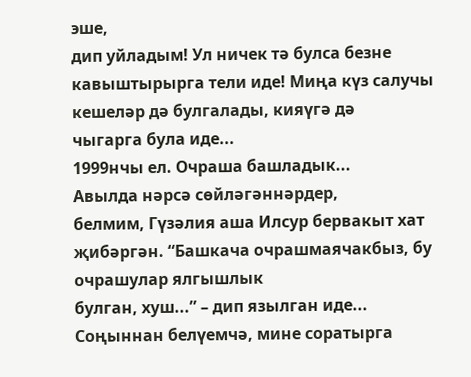эше,
дип уйладым! Ул ничек тә булса безне
кавыштырырга тели иде! Миңа күз салучы кешеләр дә булгалады, кияүгә дә
чыгарга була иде...
1999нчы ел. Очраша башладык...
Авылда нәрсә сөйләгәннәрдер,
белмим, Гүзәлия аша Илсур бервакыт хат җибәргән. “Башкача очрашмаячакбыз, бу очрашулар ялгышлык
булган, хуш...” – дип язылган иде...
Соңыннан белүемчә, мине соратырга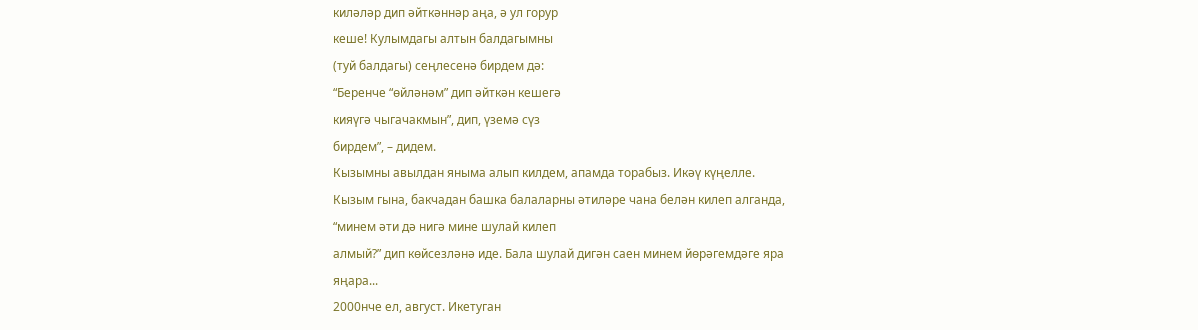киләләр дип әйткәннәр аңа, ә ул горур
кеше! Кулымдагы алтын балдагымны
(туй балдагы) сеңлесенә бирдем дә:
“Беренче “өйләнәм” дип әйткән кешегә
кияүгә чыгачакмын”, дип, үземә сүз
бирдем”, – дидем.
Кызымны авылдан яныма алып килдем, апамда торабыз. Икәү күңелле.
Кызым гына, бакчадан башка балаларны әтиләре чана белән килеп алганда,
“минем әти дә нигә мине шулай килеп
алмый?” дип көйсезләнә иде. Бала шулай дигән саен минем йөрәгемдәге яра
яңара...
2000нче ел, август. Икетуган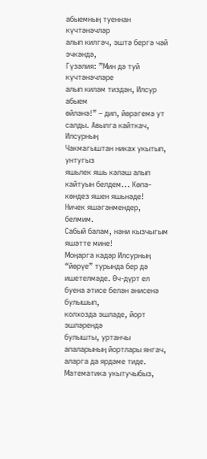абыемның туеннан күчтәнәчләр
алып килгәч, эштә бергә чәй эчкәндә,
Гүзәлия: ”Мин дә туй күчтәнәчләре
алып киләм тиздән, Илсур абыем
өйләнә!” – дип, йөрәгемә ут салды. Авылга кайткач, Илсурның
Чакмагыштан никах укытып, унтугыз
яшьлек яшь кәләш алып кайтуын белдем... Көпә-көндез яшен яшьнәде!
Ничек яшәгәнмендер, белмим.
Сабый балам, нәни кызчыгым яшәтте мине!
Моңарга кадәр Илсурның “йөрүе” турында бер дә ишетелмәде. Өч-дүрт ел
буена әтисе белән әнисенә булышып,
колхозда эшләде, йорт эшләрендә
булышты, уртанчы апаларының йортлары янгач, аларга да ярдәме тиде.
Математика укытучыбыз,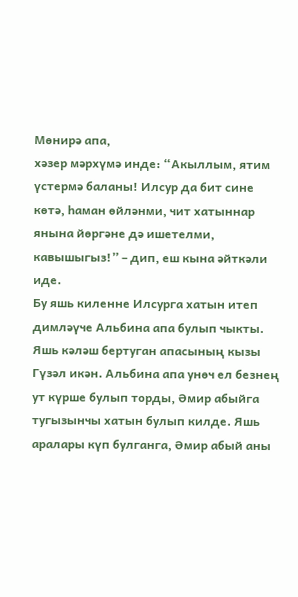Мөнирә апа,
хәзер мәрхүмә инде: “Акыллым, ятим
үстермә баланы! Илсур да бит сине
көтә, һаман өйләнми, чит хатыннар
янына йөргәне дә ишетелми, кавышыгыз!” – дип, еш кына әйткәли иде.
Бу яшь киленне Илсурга хатын итеп
димләүче Альбина апа булып чыкты.
Яшь кәләш бертуган апасының кызы
Гүзәл икән. Альбина апа унөч ел безнең
ут күрше булып торды, Әмир абыйга
тугызынчы хатын булып килде. Яшь
аралары күп булганга, Әмир абый аны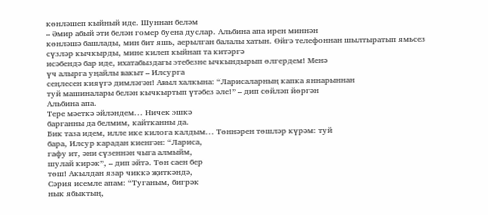көнләшеп кыйный иде. Шуннан беләм
– Әмир абый әти белән гомер буена дуслар. Альбина апа ирен миннән
көнләшә башлады, мин бит яшь, аерылган балалы хатын. Өйгә телефоннан шылтыратып ямьсез сүзләр кычкырды, мине килеп кыйнап та китәргә
исәбендә бар иде, ихатабыздагы этебезне ычкындырып өлгердем! Менә
үч алырга уңайлы вакыт – Илсурга
сеңлесен кияүгә димләгән! Авыл халкына: “Ларисаларның капка яннарыннан
туй машиналары белән кычкыртып үтәбез әле!” – дип сөйләп йөргән
Альбина апа.
Тере мәеткә әйләндем... Ничек эшкә
барганны да белмим, кайтканны да.
Бик таза идем, илле ике килога калдым... Төннәрен төшләр күрәм: туй
бара, Илсур карадан киенгән: “Лариса,
гафу ит, әни сүзеннән чыга алмыйм,
шулай кирәк”, – дип әйтә. Төн саен бер
төш! Акылдан язар чиккә җиткәндә,
Сәрия исемле апам: “Туганым, бигрәк
нык ябыктың,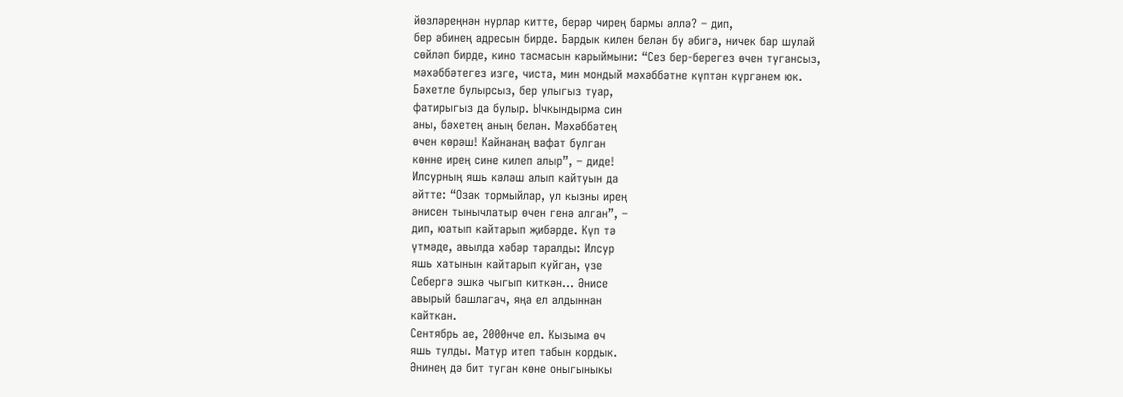йөзләреңнән нурлар китте, берәр чирең бармы әллә? – дип,
бер әбинең адресын бирде. Бардык килен белән бу әбигә, ничек бар шулай
сөйләп бирде, кино тасмасын карыймыни: “Сез бер-берегез өчен тугансыз,
мәхәббәтегез изге, чиста, мин мондый мәхәббәтне күптән күргәнем юк.
Бәхетле булырсыз, бер улыгыз туар,
фатирыгыз да булыр. Ычкындырма син
аны, бәхетең аның белән. Мәхәббәтең
өчен көрәш! Кайнанаң вафат булган
көнне ирең сине килеп алыр”, – диде!
Илсурның яшь кәләш алып кайтуын да
әйтте: “Озак тормыйлар, ул кызны ирең
әнисен тынычлатыр өчен генә алган”, –
дип, юатып кайтарып җибәрде. Күп тә
үтмәде, авылда хәбәр таралды: Илсур
яшь хатынын кайтарып куйган, үзе
Себергә эшкә чыгып киткән... Әнисе
авырый башлагач, яңа ел алдыннан
кайткан.
Сентябрь ае, 2000нче ел. Кызыма өч
яшь тулды. Матур итеп табын кордык.
Әнинең дә бит туган көне оныгыныкы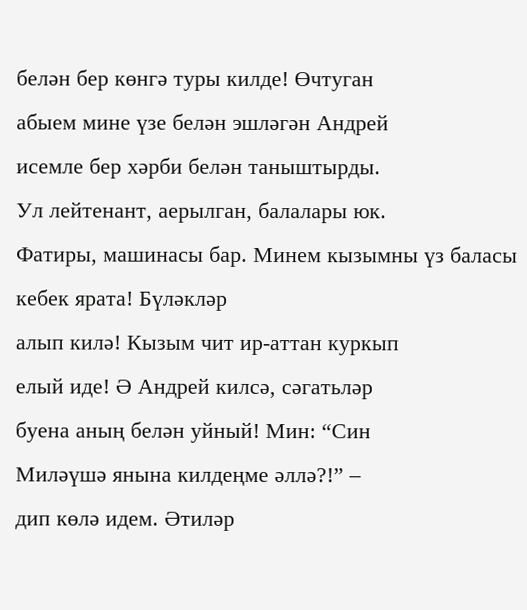белән бер көнгә туры килде! Өчтуган
абыем мине үзе белән эшләгән Андрей
исемле бер хәрби белән таныштырды.
Ул лейтенант, аерылган, балалары юк.
Фатиры, машинасы бар. Минем кызымны үз баласы кебек ярата! Бүләкләр
алып килә! Кызым чит ир-аттан куркып
елый иде! Ә Андрей килсә, сәгатьләр
буена аның белән уйный! Мин: “Син
Миләүшә янына килдеңме әллә?!” –
дип көлә идем. Әтиләр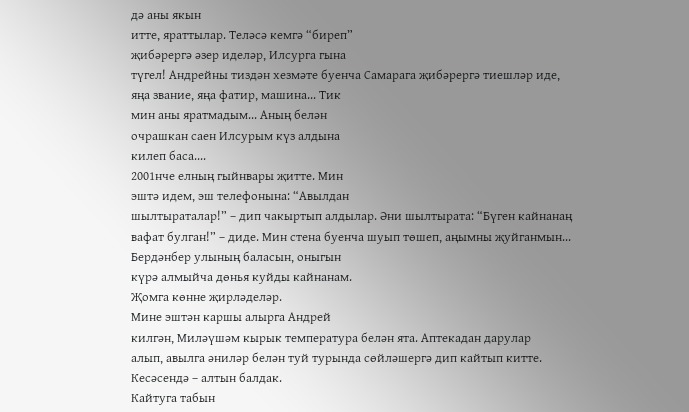дә аны якын
итте, яраттылар. Теләсә кемгә “биреп”
җибәрергә әзер иделәр, Илсурга гына
түгел! Андрейны тиздән хезмәте буенча Самарага җибәрергә тиешләр иде,
яңа звание, яңа фатир, машина... Тик
мин аны яратмадым... Аның белән
очрашкан саен Илсурым күз алдына
килеп баса....
2001нче елның гыйнвары җитте. Мин
эштә идем, эш телефонына: “Авылдан
шылтыраталар!” – дип чакыртып алдылар. Әни шылтырата: “Бүген кайнанаң
вафат булган!” – диде. Мин стена буенча шуып төшеп, аңымны җуйганмын...
Бердәнбер улының баласын, оныгын
күрә алмыйча дөнья куйды кайнанам.
Җомга көнне җирләделәр.
Мине эштән каршы алырга Андрей
килгән, Миләүшәм кырык температура белән ята. Аптекадан дарулар
алып, авылга әниләр белән туй турында сөйләшергә дип кайтып китте.
Кесәсендә – алтын балдак.
Кайтуга табын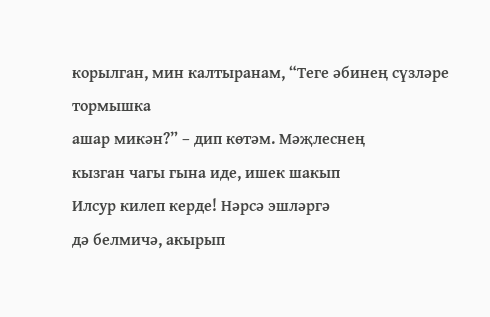корылган, мин калтыранам, “Теге әбинең сүзләре тормышка
ашар микән?” – дип көтәм. Мәҗлеснең
кызган чагы гына иде, ишек шакып
Илсур килеп керде! Нәрсә эшләргә
дә белмичә, акырып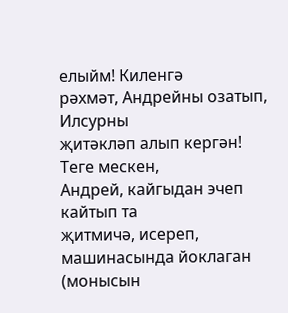елыйм! Киленгә
рәхмәт, Андрейны озатып, Илсурны
җитәкләп алып кергән! Теге мескен,
Андрей, кайгыдан эчеп кайтып та
җитмичә, исереп, машинасында йоклаган (монысын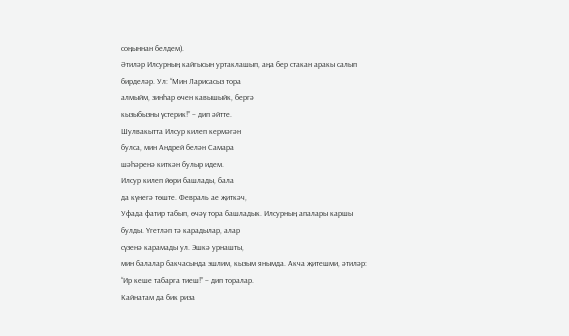соңыннан белдем).
Әтиләр Илсурның кайгысын уртаклашып, аңа бер стакан аракы салып
бирделәр. Ул: “Мин Ларисасыз тора
алмыйм, зинһар өчен кавышыйк, бергә
кызыбызны үстерик!” – дип әйтте.
Шулвакытта Илсур килеп кермәгән
булса, мин Андрей белән Самара
шәһәренә киткән булыр идем.
Илсур килеп йөри башлады, бала
да күнегә төште. Февраль ае җиткәч,
Уфада фатир табып, өчәү тора башладык. Илсурның апалары каршы
булды. Үгетләп тә карадылар, алар
сүзенә карамады ул. Эшкә урнашты,
мин балалар бакчасында эшлим, кызым янымда. Акча җитешми, әтиләр:
“Ир кеше табарга тиеш!” – дип торалар.
Кайнатам да бик риза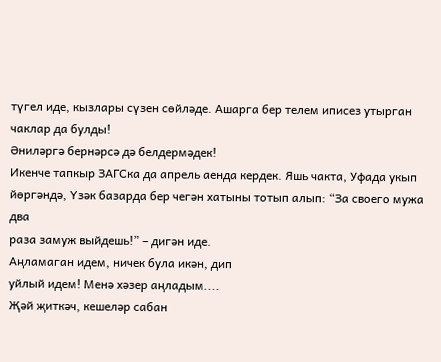түгел иде, кызлары сүзен сөйләде. Ашарга бер телем иписез утырган чаклар да булды!
Әниләргә бернәрсә дә белдермәдек!
Икенче тапкыр ЗАГСка да апрель аенда кердек. Яшь чакта, Уфада укып
йөргәндә, Үзәк базарда бер чегән хатыны тотып алып: “За своего мужа два
раза замуж выйдешь!” – дигән иде.
Аңламаган идем, ничек була икән, дип
уйлый идем! Менә хәзер аңладым....
Җәй җиткәч, кешеләр сабан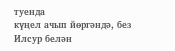туенда
күңел ачып йөргәндә, без Илсур белән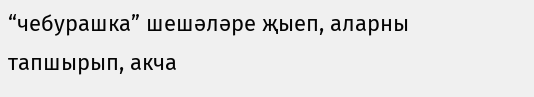“чебурашка” шешәләре җыеп, аларны
тапшырып, акча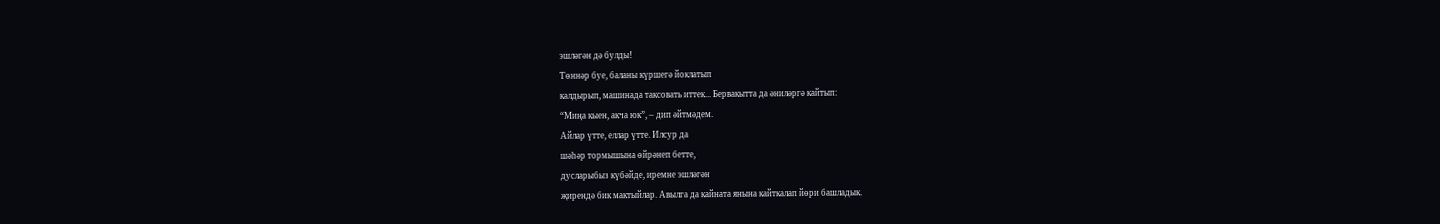эшләгән дә булды!
Төннәр буе, баланы күршегә йоклатып
калдырып, машинада таксовать иттек... Бервакытта да әниләргә кайтып:
“Миңа кыен, акча юк”, – дип әйтмәдем.
Айлар үтте, еллар үтте. Илсур да
шәһәр тормышына өйрәнеп бетте,
дусларыбыз күбәйде, иремне эшләгән
җирендә бик мактыйлар. Авылга да кайната янына кайткалап йөри башладык.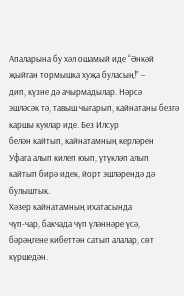Апаларына бу хәл ошамый иде “Әнкәй
җыйган тормышка хуҗа буласың!” –
дип, күзне дә ачырмадылар. Нәрсә
эшләсәк тә, тавыш чыгарып, кайнатаны безгә каршы куялар иде. Без Илсур
белән кайтып, кайнатамның керләрен
Уфага алып килеп юып, үтүкләп алып
кайтып бирә идек, йорт эшләрендә дә
булыштык.
Хәзер кайнатамның ихатасында
чүп-чар, бакчада чүп үләннәре үсә,
бәрәңгене кибеттән сатып алалар, сөт
күршедән.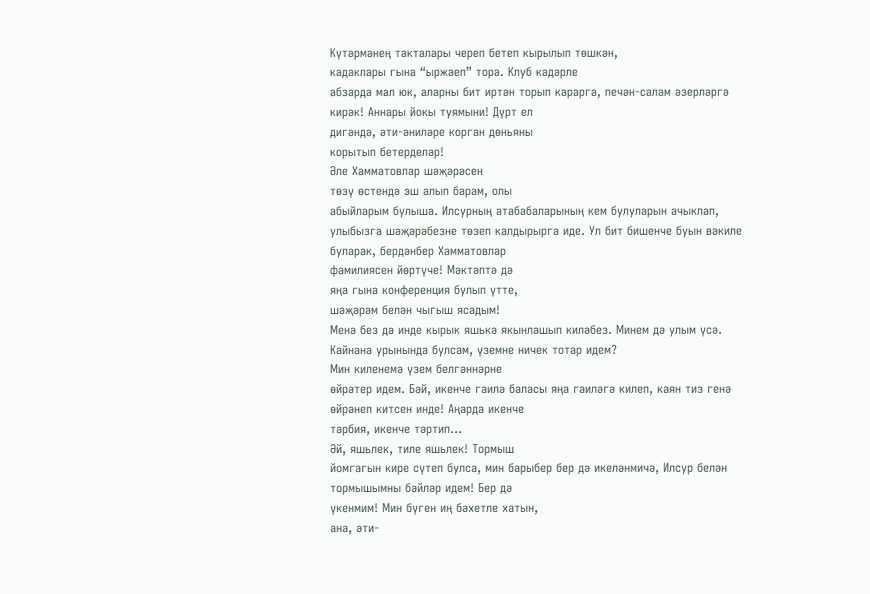Күтәрмәнең такталары череп бетеп кырылып төшкән,
кадаклары гына “ыржаеп” тора. Клуб кадәрле
абзарда мал юк, аларны бит иртән торып карарга, печән-салам әзерләргә
кирәк! Аннары йокы туямыни! Дүрт ел
дигәндә, әти-әниләре корган дөньяны
корытып бетерделәр!
Әле Хамматовлар шәҗәрәсен
төзү өстендә эш алып барам, олы
абыйларым булыша. Илсурның атабабаларының кем булуларын ачыклап,
улыбызга шәҗәрәбезне төзеп калдырырга иде. Ул бит бишенче буын вәкиле
буларак, бердәнбер Хамматовлар
фамилиясен йөртүче! Мәктәптә дә
яңа гына конференция булып үтте,
шәҗәрәм белән чыгыш ясадым!
Менә без дә инде кырык яшькә якынлашып киләбез. Минем дә улым үсә.
Кайнана урынында булсам, үземне ничек тотар идем?
Мин киленемә үзем белгәннәрне
өйрәтер идем. Бәй, икенче гаилә баласы яңа гаиләгә килеп, каян тиз генә
өйрәнеп китсен инде! Аңарда икенче
тәрбия, икенче тәртип...
Әй, яшьлек, тиле яшьлек! Тормыш
йомгагын кире сүтеп булса, мин барыбер бер дә икеләнмичә, Илсур белән
тормышымны бәйләр идем! Бер дә
үкенмим! Мин бүген иң бәхетле хатын,
ана, әти-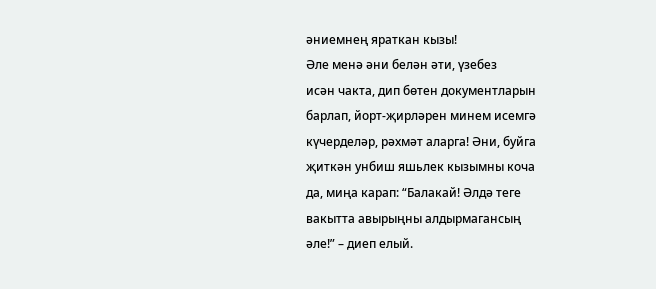әниемнең яраткан кызы!
Әле менә әни белән әти, үзебез
исән чакта, дип бөтен документларын
барлап, йорт-җирләрен минем исемгә
күчерделәр, рәхмәт аларга! Әни, буйга
җиткән унбиш яшьлек кызымны коча
да, миңа карап: “Балакай! Әлдә теге
вакытта авырыңны алдырмагансың
әле!” – диеп елый.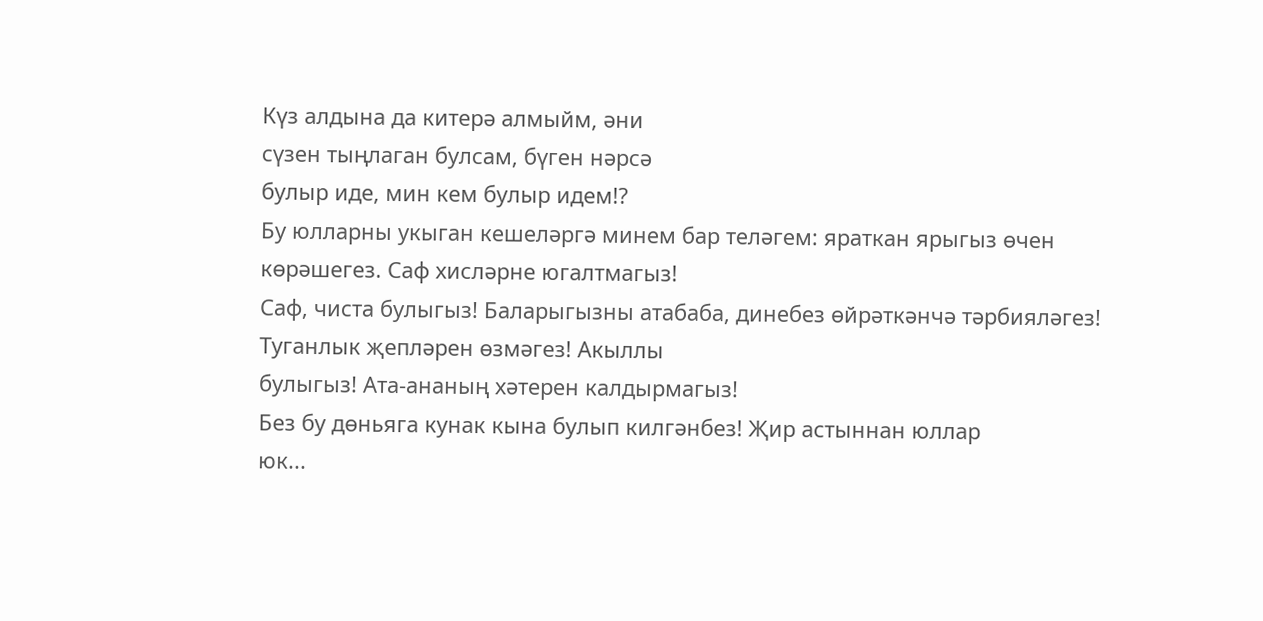Күз алдына да китерә алмыйм, әни
сүзен тыңлаган булсам, бүген нәрсә
булыр иде, мин кем булыр идем!?
Бу юлларны укыган кешеләргә минем бар теләгем: яраткан ярыгыз өчен
көрәшегез. Саф хисләрне югалтмагыз!
Саф, чиста булыгыз! Баларыгызны атабаба, динебез өйрәткәнчә тәрбияләгез!
Туганлык җепләрен өзмәгез! Акыллы
булыгыз! Ата-ананың хәтерен калдырмагыз!
Без бу дөньяга кунак кына булып килгәнбез! Җир астыннан юллар
юк...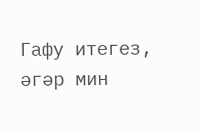Гафу итегез, әгәр мин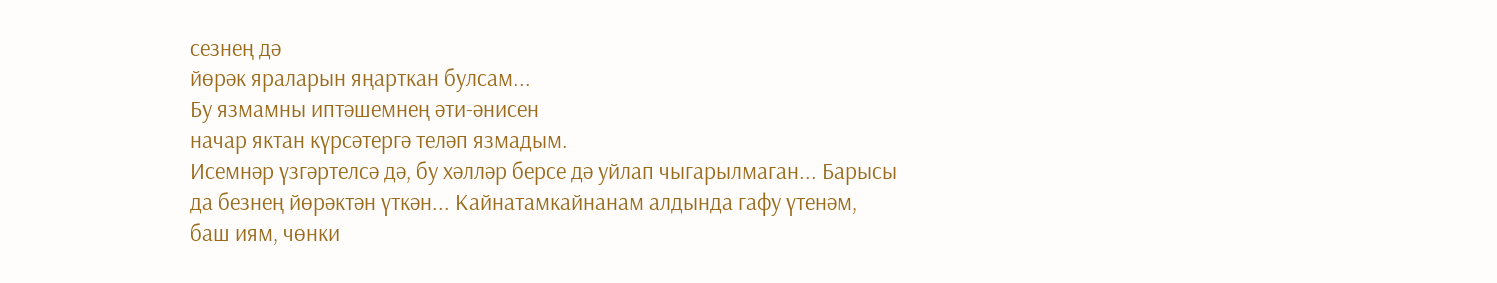сезнең дә
йөрәк яраларын яңарткан булсам...
Бу язмамны иптәшемнең әти-әнисен
начар яктан күрсәтергә теләп язмадым.
Исемнәр үзгәртелсә дә, бу хәлләр берсе дә уйлап чыгарылмаган... Барысы
да безнең йөрәктән үткән... Кайнатамкайнанам алдында гафу үтенәм,
баш иям, чөнки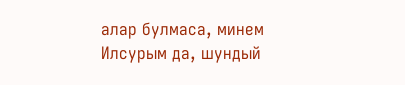алар булмаса, минем
Илсурым да, шундый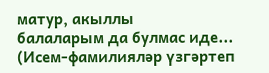матур, акыллы
балаларым да булмас иде...
(Исем-фамилияләр үзгәртеп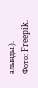алынды.).
Фото: Freepik.